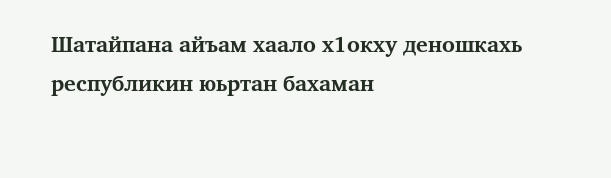Шатайпана айъам хаало х1окху деношкахь республикин юьртан бахаман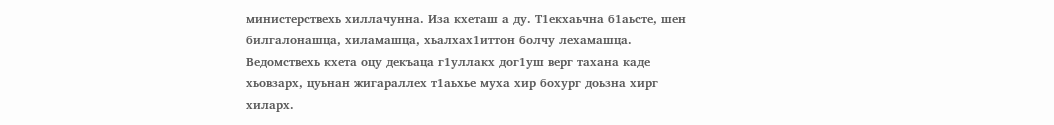министерствехь хиллачунна. Иза кхеташ а ду. Т1екхаьчна б1аьсте, шен билгалонашца, хиламашца, хьалхах1иттон болчу лехамашца. Ведомствехь кхета оцу декъаца г1уллакх дог1уш верг тахана каде хьовзарх, цуьнан жигараллех т1аьхье муха хир бохург доьзна хирг хиларх.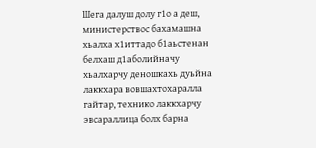Шега далуш долу г1о а деш, министерствос бахамашна хьалха х1иттадо б1аьстенан белхаш д1аболийначу хьалхарчу деношкахь дуьйна лаккхара вовшахтохаралла гайтар, технико лаккхарчу эвсараллица болх барна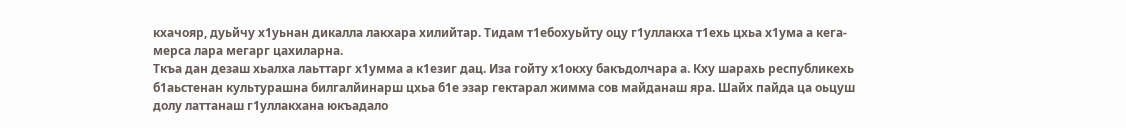кхачояр, дуьйчу х1уьнан дикалла лакхара хилийтар. Тидам т1ебохуьйту оцу г1уллакха т1ехь цхьа х1ума а кега-мерса лара мегарг цахиларна.
Ткъа дан дезаш хьалха лаьттарг х1умма а к1езиг дац. Иза гойту х1окху бакъдолчара а. Кху шарахь республикехь б1аьстенан культурашна билгалйинарш цхьа б1е эзар гектарал жимма сов майданаш яра. Шайх пайда ца оьцуш долу латтанаш г1уллакхана юкъадало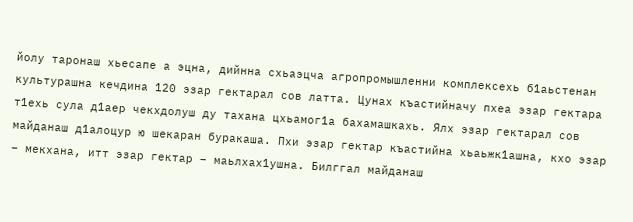йолу таронаш хьесапе а эцна, дийнна схьаэцча агропромышленни комплексехь б1аьстенан культурашна кечдина 120 эзар гектарал сов латта. Цунах къастийначу пхеа эзар гектара т1ехь сула д1аер чекхдолуш ду тахана цхьамог1а бахамашкахь. Ялх эзар гектарал сов майданаш д1алоцур ю шекаран буракаша. Пхи эзар гектар къастийна хьаьжк1ашна, кхо эзар – мекхана, итт эзар гектар – маьлхах1ушна. Билггал майданаш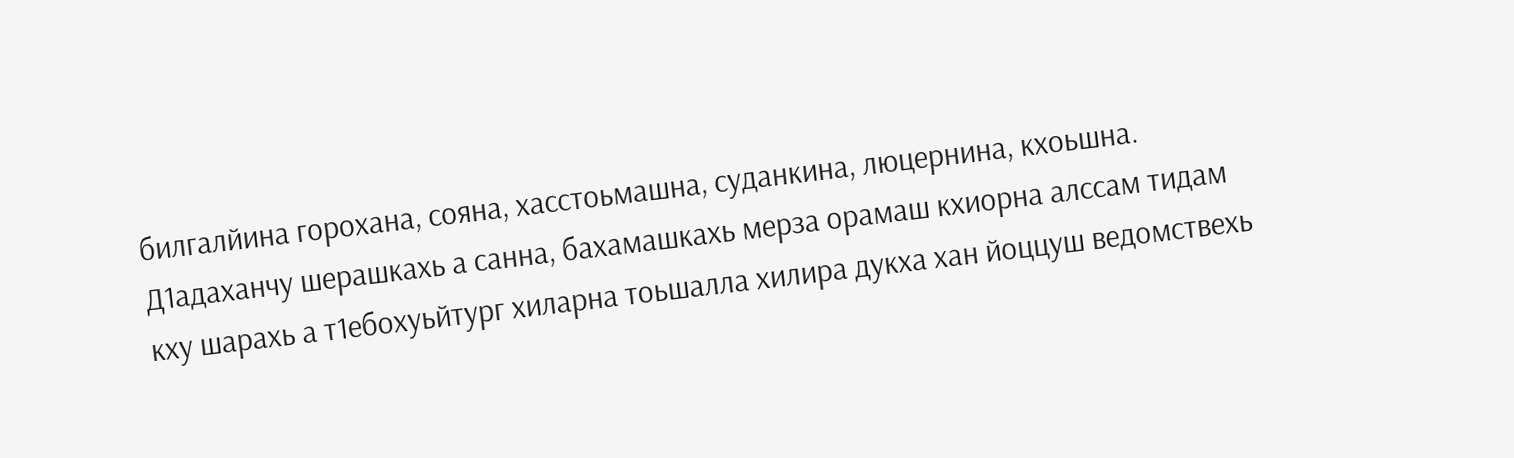билгалйина горохана, сояна, хасстоьмашна, суданкина, люцернина, кхоьшна.
Д1адаханчу шерашкахь а санна, бахамашкахь мерза орамаш кхиорна алссам тидам кху шарахь а т1ебохуьйтург хиларна тоьшалла хилира дукха хан йоццуш ведомствехь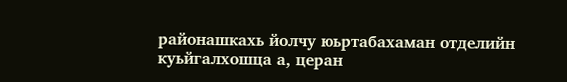районашкахь йолчу юьртабахаман отделийн куьйгалхошца а, церан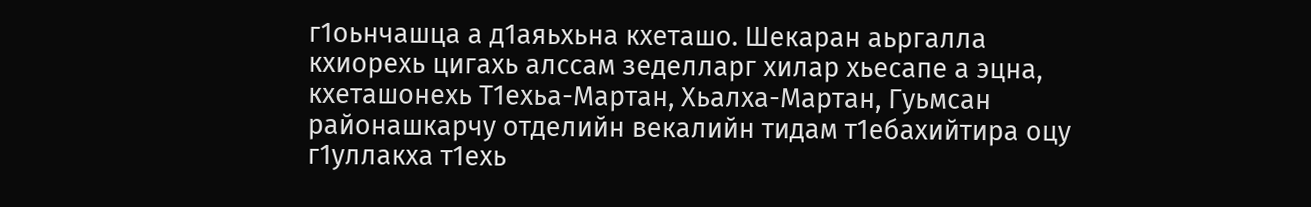г1оьнчашца а д1аяьхьна кхеташо. Шекаран аьргалла кхиорехь цигахь алссам зеделларг хилар хьесапе а эцна, кхеташонехь Т1ехьа-Мартан, Хьалха-Мартан, Гуьмсан районашкарчу отделийн векалийн тидам т1ебахийтира оцу г1уллакха т1ехь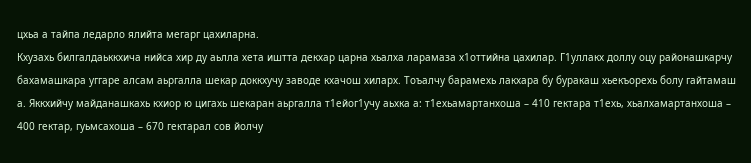цхьа а тайпа ледарло ялийта мегарг цахиларна.
Кхузахь билгалдаьккхича нийса хир ду аьлла хета иштта декхар царна хьалха ларамаза х1оттийна цахилар. Г1уллакх доллу оцу районашкарчу бахамашкара уггаре алсам аьргалла шекар доккхучу заводе кхачош хиларх. Тоъалчу барамехь лакхара бу буракаш хьекъорехь болу гайтамаш а. Яккхийчу майданашкахь кхиор ю цигахь шекаран аьргалла т1ейог1учу аьхка а: т1ехьамартанхоша – 410 гектара т1ехь, хьалхамартанхоша – 400 гектар, гуьмсахоша – 670 гектарал сов йолчу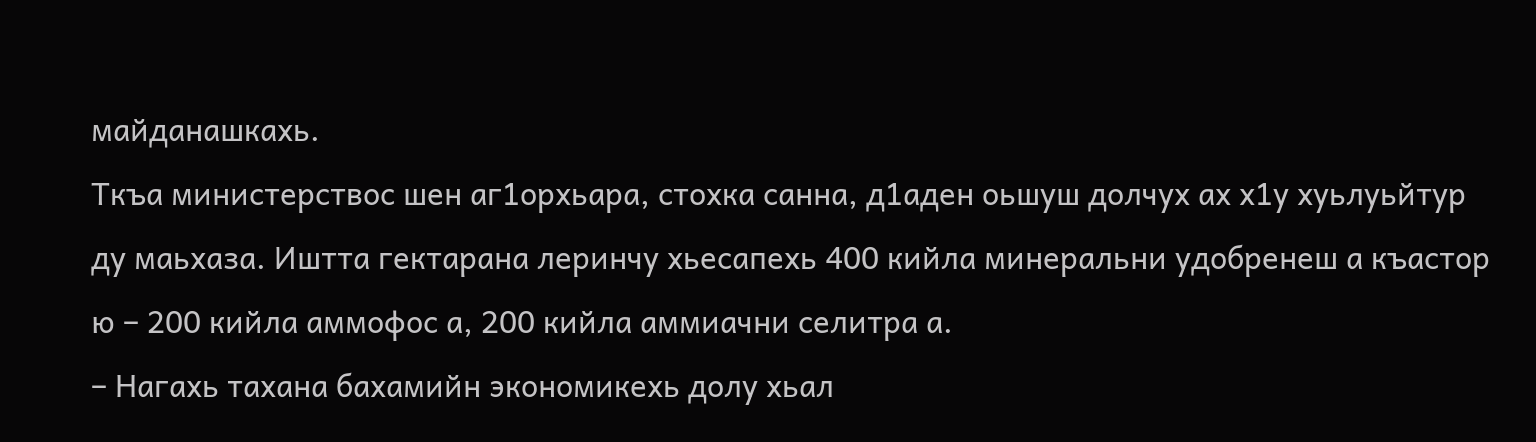майданашкахь.
Ткъа министерствос шен аг1орхьара, стохка санна, д1аден оьшуш долчух ах х1у хуьлуьйтур ду маьхаза. Иштта гектарана леринчу хьесапехь 400 кийла минеральни удобренеш а къастор ю – 200 кийла аммофос а, 200 кийла аммиачни селитра а.
– Нагахь тахана бахамийн экономикехь долу хьал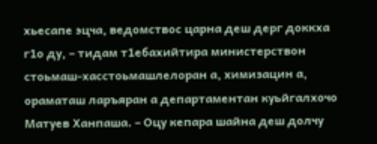хьесапе эцча, ведомствос царна деш дерг доккха г1о ду, – тидам т1ебахийтира министерствон стоьмаш-хасстоьмашлелоран а, химизацин а, ораматаш ларъяран а департаментан куьйгалхочо Матуев Ханпаша. – Оцу кепара шайна деш долчу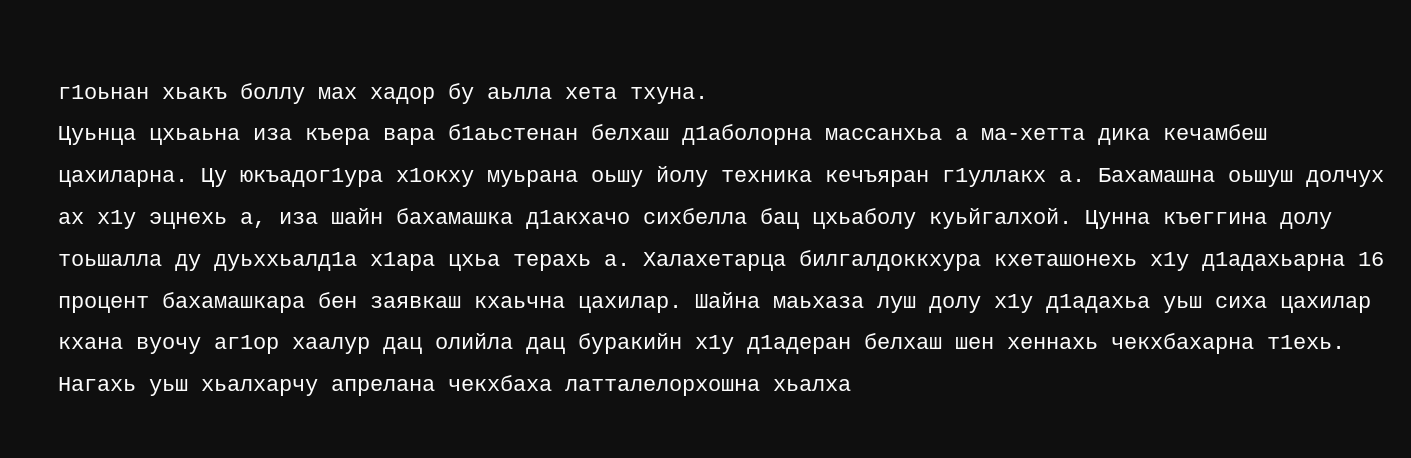г1оьнан хьакъ боллу мах хадор бу аьлла хета тхуна.
Цуьнца цхьаьна иза къера вара б1аьстенан белхаш д1аболорна массанхьа а ма-хетта дика кечамбеш цахиларна. Цу юкъадог1ура х1окху муьрана оьшу йолу техника кечъяран г1уллакх а. Бахамашна оьшуш долчух ах х1у эцнехь а, иза шайн бахамашка д1акхачо сихбелла бац цхьаболу куьйгалхой. Цунна къеггина долу тоьшалла ду дуьххьалд1а х1ара цхьа терахь а. Халахетарца билгалдоккхура кхеташонехь х1у д1адахьарна 16 процент бахамашкара бен заявкаш кхаьчна цахилар. Шайна маьхаза луш долу х1у д1адахьа уьш сиха цахилар кхана вуочу аг1ор хаалур дац олийла дац буракийн х1у д1адеран белхаш шен хеннахь чекхбахарна т1ехь. Нагахь уьш хьалхарчу апрелана чекхбаха латталелорхошна хьалха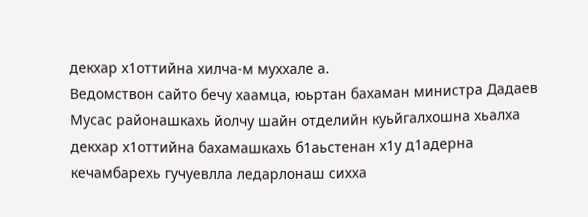декхар х1оттийна хилча-м муххале а.
Ведомствон сайто бечу хаамца, юьртан бахаман министра Дадаев Мусас районашкахь йолчу шайн отделийн куьйгалхошна хьалха декхар х1оттийна бахамашкахь б1аьстенан х1у д1адерна кечамбарехь гучуевлла ледарлонаш сихха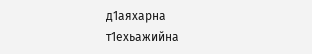д1аяхарна т1ехьажийна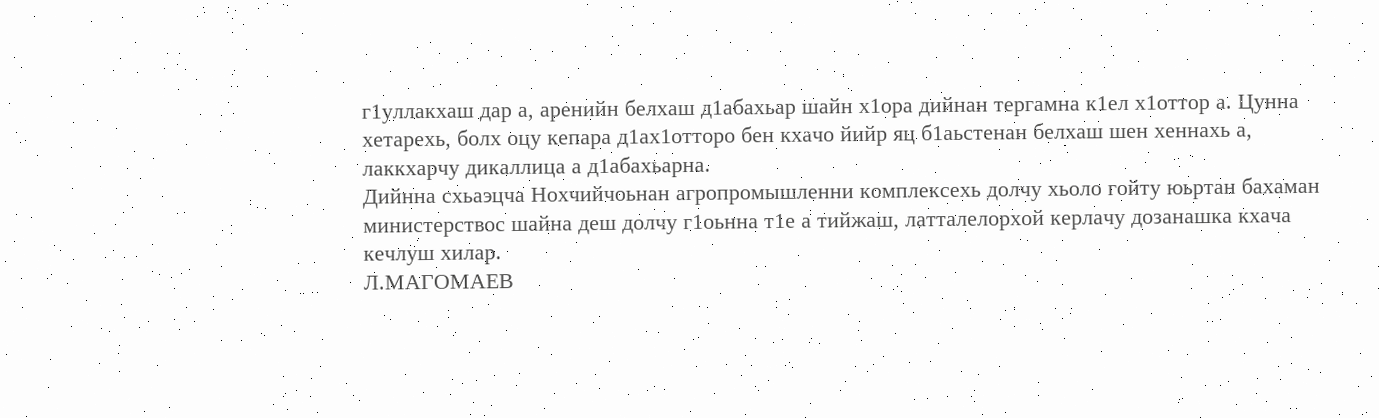г1уллакхаш дар а, аренийн белхаш д1абахьар шайн х1ора дийнан тергамна к1ел х1оттор а. Цунна хетарехь, болх оцу кепара д1ах1отторо бен кхачо йийр яц б1аьстенан белхаш шен хеннахь а, лаккхарчу дикаллица а д1абахьарна.
Дийнна схьаэцча Нохчийчоьнан агропромышленни комплексехь долчу хьоло гойту юьртан бахаман министерствос шайна деш долчу г1оьнна т1е а тийжаш, латталелорхой керлачу дозанашка кхача кечлуш хилар.
Л.МАГОМАЕВ